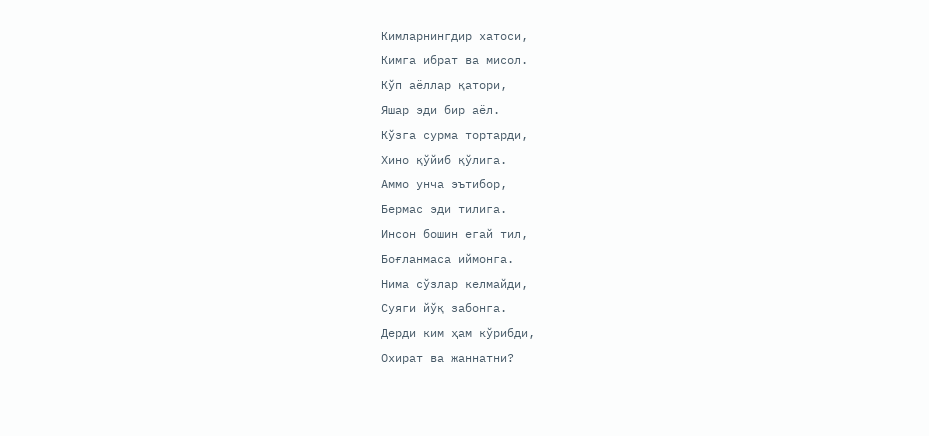Кимларнингдир хатоси,
Кимга ибрат ва мисол.
Кўп аёллар қатори,
Яшар эди бир аёл.
Кўзга сурма тортарди,
Хино қўйиб қўлига.
Аммо унча эътибор,
Бермас эди тилига.
Инсон бошин егай тил,
Боғланмаса иймонга.
Нима сўзлар келмайди,
Суяги йўқ забонга.
Дерди ким ҳам кўрибди,
Охират ва жаннатни?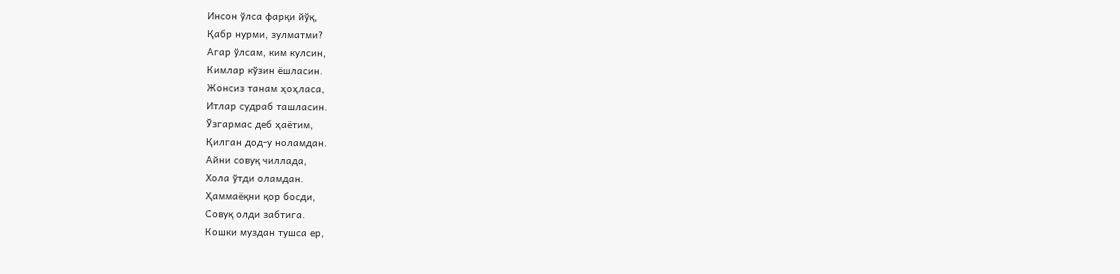Инсон ўлса фарқи йўқ,
Қабр нурми, зулматми?
Агар ўлсам, ким кулсин,
Кимлар кўзин ёшласин.
Жонсиз танам ҳоҳласа,
Итлар судраб ташласин.
Ўзгармас деб ҳаётим,
Қилган дод-у ноламдан.
Айни совуқ чиллада,
Хола ўтди оламдан.
Ҳаммаёқни қор босди,
Совуқ олди забтига.
Кошки муздан тушса ер,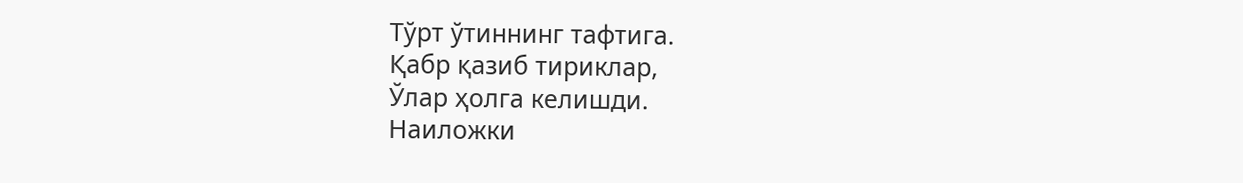Тўрт ўтиннинг тафтига.
Қабр қазиб тириклар,
Ўлар ҳолга келишди.
Наиложки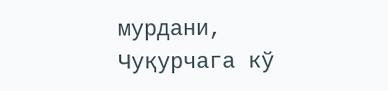мурдани,
Чуқурчага кў